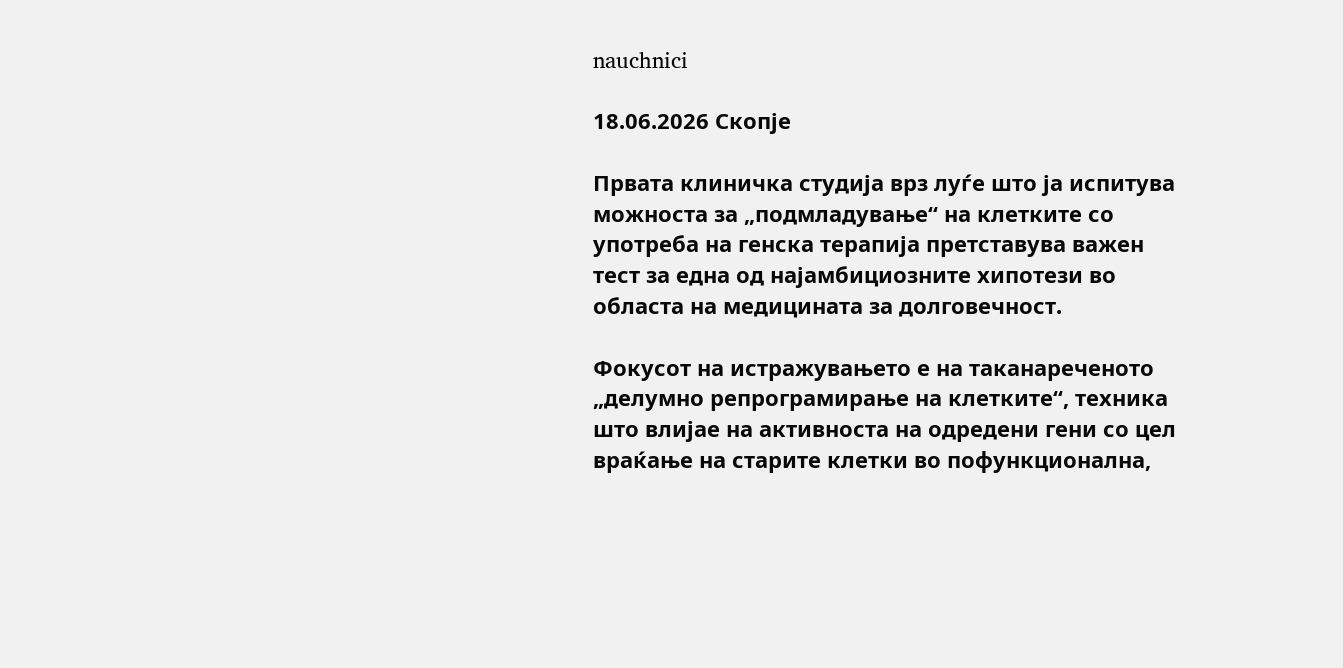nauchnici

18.06.2026 Скопје

Првата клиничка студија врз луѓе што ја испитува можноста за „подмладување“ на клетките со употреба на генска терапија претставува важен тест за една од најамбициозните хипотези во областа на медицината за долговечност.

Фокусот на истражувањето е на таканареченото „делумно репрограмирање на клетките“, техника што влијае на активноста на одредени гени со цел враќање на старите клетки во пофункционална,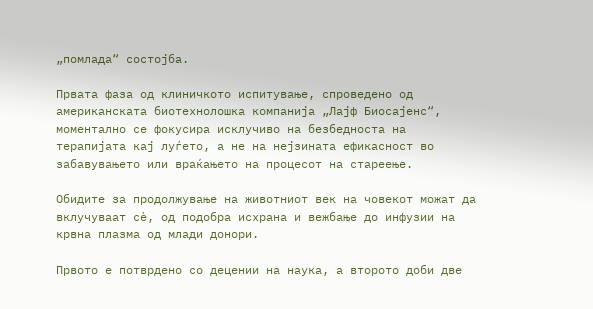„помлада“ состојба.

Првата фаза од клиничкото испитување, спроведено од американската биотехнолошка компанија „Лајф Биосајенс“, моментално се фокусира исклучиво на безбедноста на терапијата кај луѓето, а не на нејзината ефикасност во забавувањето или враќањето на процесот на стареење.

Обидите за продолжување на животниот век на човекот можат да вклучуваат сè, од подобра исхрана и вежбање до инфузии на крвна плазма од млади донори.

Првото е потврдено со децении на наука, а второто доби две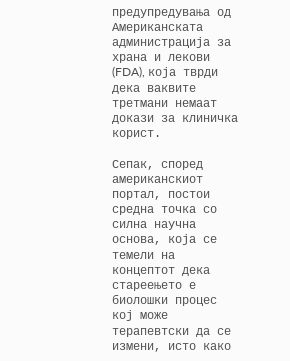предупредувања од Американската администрација за храна и лекови (FDA), која тврди дека ваквите третмани немаат докази за клиничка корист.

Сепак, според американскиот портал, постои средна точка со силна научна основа, која се темели на концептот дека стареењето е биолошки процес кој може терапевтски да се измени, исто како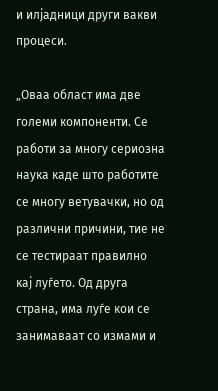и илјадници други вакви процеси.

„Оваа област има две големи компоненти. Се работи за многу сериозна наука каде што работите се многу ветувачки, но од различни причини, тие не се тестираат правилно кај луѓето. Од друга страна, има луѓе кои се занимаваат со измами и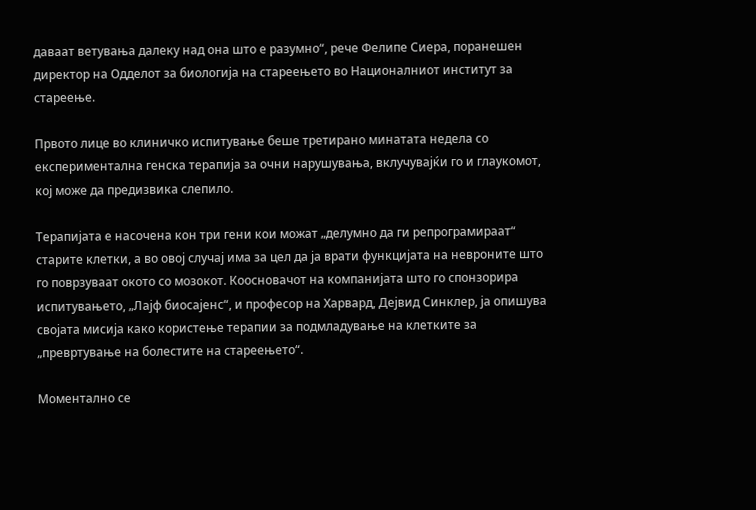даваат ветувања далеку над она што е разумно“, рече Фелипе Сиера, поранешен директор на Одделот за биологија на стареењето во Националниот институт за стареење.

Првото лице во клиничко испитување беше третирано минатата недела со експериментална генска терапија за очни нарушувања, вклучувајќи го и глаукомот, кој може да предизвика слепило.

Терапијата е насочена кон три гени кои можат „делумно да ги репрограмираат“ старите клетки, а во овој случај има за цел да ја врати функцијата на невроните што го поврзуваат окото со мозокот. Коосновачот на компанијата што го спонзорира испитувањето, „Лајф биосајенс“, и професор на Харвард, Дејвид Синклер, ја опишува својата мисија како користење терапии за подмладување на клетките за „превртување на болестите на стареењето“.

Моментално се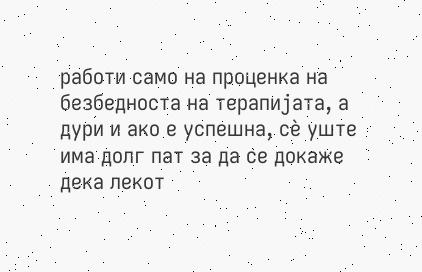работи само на проценка на безбедноста на терапијата, а дури и ако е успешна, сè уште има долг пат за да се докаже дека лекот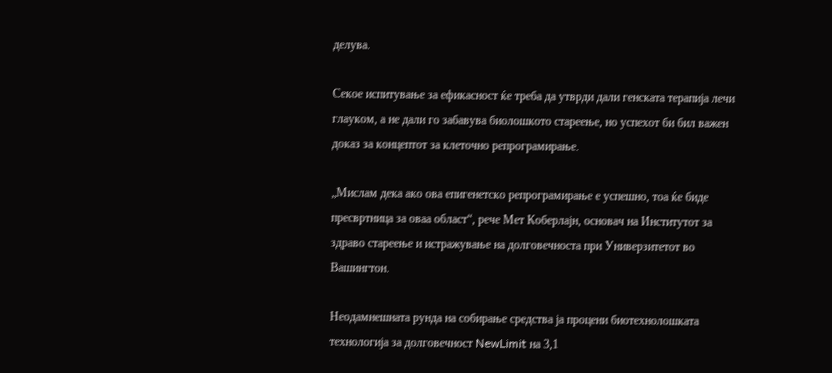делува.

Секое испитување за ефикасност ќе треба да утврди дали генската терапија лечи глауком, а не дали го забавува биолошкото стареење, но успехот би бил важен доказ за концептот за клеточно репрограмирање.

„Мислам дека ако ова епигенетско репрограмирање е успешно, тоа ќе биде пресвртница за оваа област“, рече Мет Коберлајн, основач на Институтот за здраво стареење и истражување на долговечноста при Универзитетот во Вашингтон.

Неодамнешната рунда на собирање средства ја процени биотехнолошката технологија за долговечност NewLimit на 3,1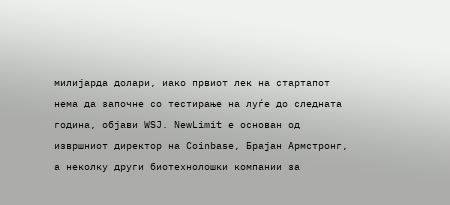милијарда долари, иако првиот лек на стартапот нема да започне со тестирање на луѓе до следната година, објави WSJ. NewLimit е основан од извршниот директор на Coinbase, Брајан Армстронг, а неколку други биотехнолошки компании за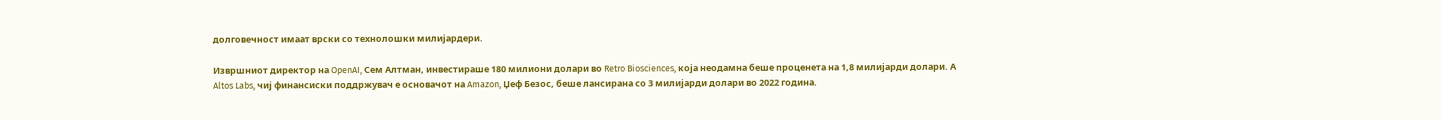долговечност имаат врски со технолошки милијардери.

Извршниот директор на OpenAI, Сем Алтман, инвестираше 180 милиони долари во Retro Biosciences, која неодамна беше проценета на 1,8 милијарди долари. А Altos Labs, чиј финансиски поддржувач е основачот на Amazon, Џеф Безос, беше лансирана со 3 милијарди долари во 2022 година.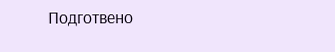Подготвено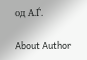од А.Ѓ.

About Author